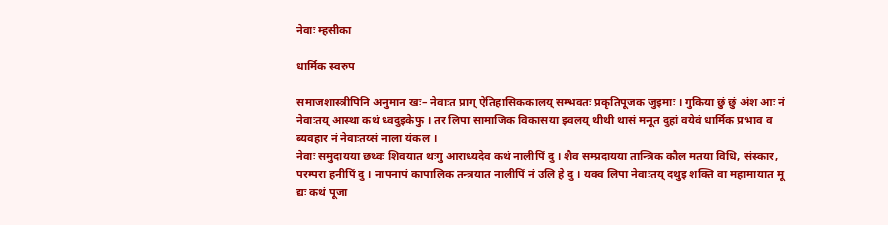नेवाः म्हसीका

धार्मिक स्वरुप

समाजशास्त्रीपिनि अनुमान खः– नेवाःत प्राग् ऐतिहासिककालय् सम्भवतः प्रकृतिपूजक जुइमाः । गुकिया छुं छुं अंश आः नं नेवाःतय् आस्था कथं ध्वदुइकेफु । तर लिपा सामाजिक विकासया झ्वलय् थीथी थासं मनूत दुहां वयेवं धार्मिक प्रभाव व ब्यवहार नं नेवाःतय्सं नाला यंकल ।
नेवाः समुदायया छथ्वः शिवयात थःगु आराध्यदेव कथं नालीपिं दु । शैव सम्प्रदायया तान्त्रिक कौल मतया विधि, संस्कार, परम्परा हनीपिं दु । नापनापं कापालिक तन्त्रयात नालीपिं नं उलि हे दु । यक्व लिपा नेवाःतय् दथुइ शक्ति वा महामायात मू द्यः कथं पूजा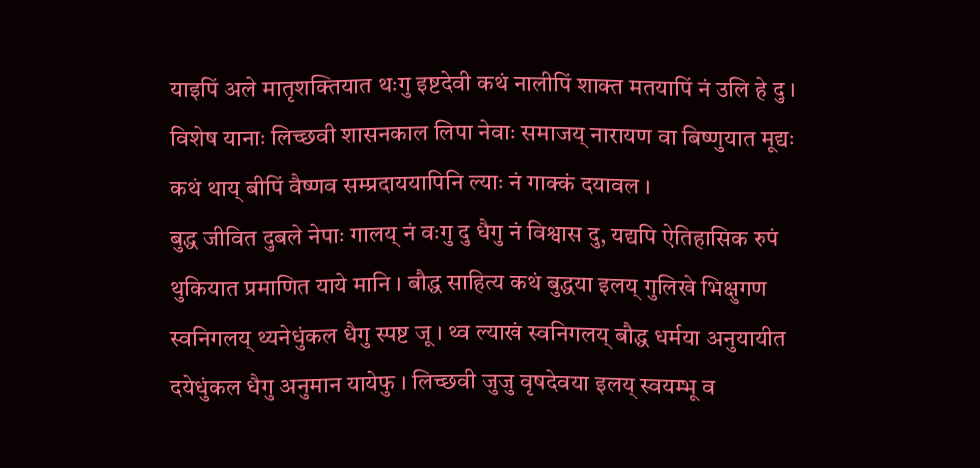याइपिं अले मातृशक्तियात थःगु इष्टदेवी कथं नालीपिं शाक्त मतयापिं नं उलि हे दु । विशेष यानाः लिच्छवी शासनकाल लिपा नेवाः समाजय् नारायण वा बिष्णुयात मूद्यः कथं थाय् बीपिं वैष्णव सम्प्रदाययापिनि ल्याः नं गाक्कं दयावल ।
बुद्ध जीवित दुबले नेपाः गालय् नं वःगु दु धैगु नं विश्वास दु, यद्यपि ऐतिहासिक रुपं थुकियात प्रमाणित याये मानि । बौद्ध साहित्य कथं बुद्धया इलय् गुलिखे भिक्षुगण स्वनिगलय् थ्यनेधुंकल धैगु स्पष्ट जू । थ्व ल्याखं स्वनिगलय् बौद्ध धर्मया अनुयायीत दयेधुंकल धैगु अनुमान यायेफु । लिच्छवी जुजु वृषदेवया इलय् स्वयम्भू व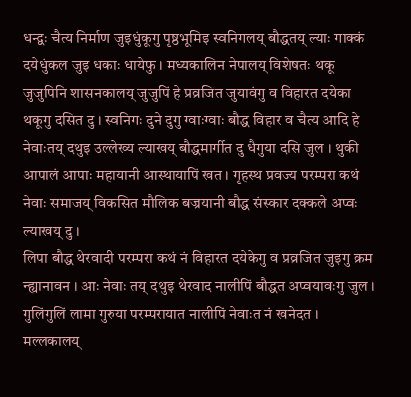धन्द्वः चैत्य निर्माण जुइधुंकूगु पृष्ठभूमिइ स्वनिगलय् बौद्धतय् ल्याः गाक्कं दयेधुंकल जुइ धकाः धायेफु । मध्यकालिन नेपालय् विशेषतः थकू जुजुपिनि शासनकालय् जुजुपिं हे प्रव्रजित जुयावंगु व विहारत दयेका थकूगु दसित दु । स्वनिगः दुने दुगु ग्वाःग्वाः बौद्ध विहार व चैत्य आदि हे नेवाःतय् दथुइ उल्लेख्य ल्याखय् बौद्धमार्गीत दु धैगुया दसि जुल । थुकी आपालं आपाः महायानी आस्थायापिं खत । गृहस्थ प्रवज्य परम्परा कथं नेवाः समाजय् विकसित मौलिक बज्रयानी बौद्ध संस्कार दक्कले अप्वः ल्याखय् दु ।
लिपा बौद्ध थेरवादी परम्परा कथं नं विहारत दयेकेगु व प्रव्रजित जुइगु क्रम न्ह्यानावन । आः नेवाः तय् दथुइ थेरवाद नालीपिं बौद्धत अप्वयावःगु जुल । गुलिंगुलिं लामा गुरुया परम्परायात नालीपिं नेवाःत नं खनेदत ।
मल्लकालय्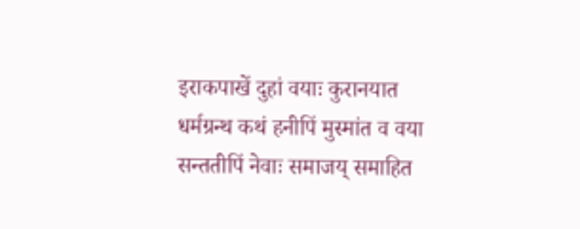इराकपाखें दुहां वयाः कुरानयात धर्मग्रन्थ कथं हनीपिं मुस्मांत व वया सन्ततीपिं नेवाः समाजय् समाहित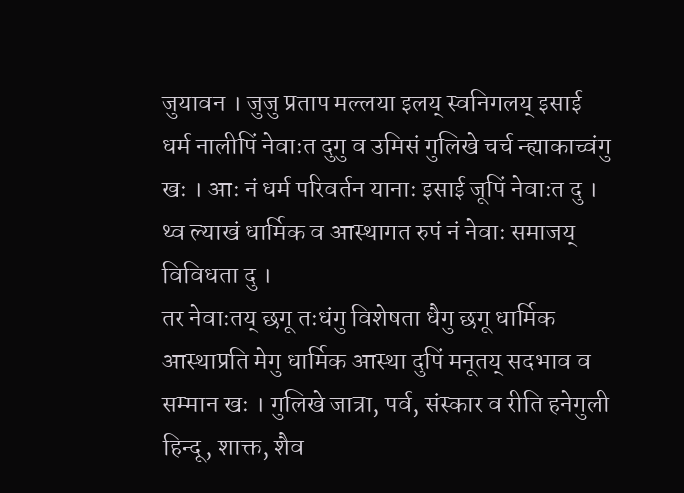जुयावन । जुजु प्रताप मल्लया इलय् स्वनिगलय् इसाई धर्म नालीपिं नेवाःत दुगु व उमिसं गुलिखे चर्च न्ह्याकाच्वंगु खः । आः नं धर्म परिवर्तन यानाः इसाई जूपिं नेवाःत दु ।
थ्व ल्याखं धार्मिक व आस्थागत रुपं नं नेवाः समाजय् विविधता दु ।
तर नेवाःतय् छगू तःधंगु विशेषता धैगु छगू धार्मिक आस्थाप्रति मेगु धार्मिक आस्था दुपिं मनूतय् सदभाव व सम्मान खः । गुलिखे जात्रा, पर्व, संस्कार व रीति हनेगुली हिन्दू, शाक्त, शैव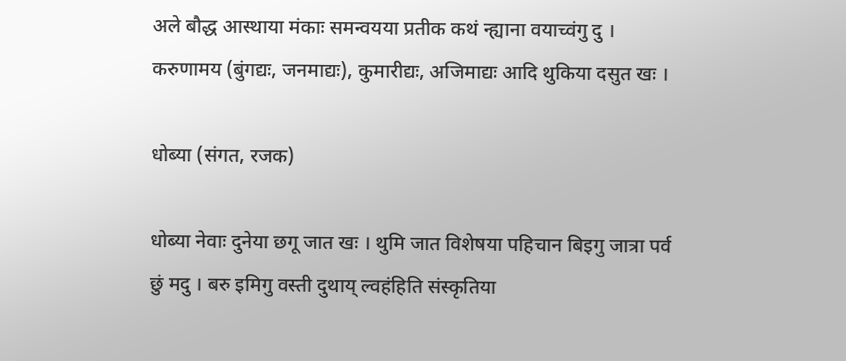अले बौद्ध आस्थाया मंकाः समन्वयया प्रतीक कथं न्ह्याना वयाच्वंगु दु । करुणामय (बुंगद्यः, जनमाद्यः), कुमारीद्यः, अजिमाद्यः आदि थुकिया दसुत खः ।

धोब्या (संगत, रजक)

धोब्या नेवाः दुनेया छगू जात खः । थुमि जात विशेषया पहिचान बिइगु जात्रा पर्व छुं मदु । बरु इमिगु वस्ती दुथाय् ल्वहंहिति संस्कृतिया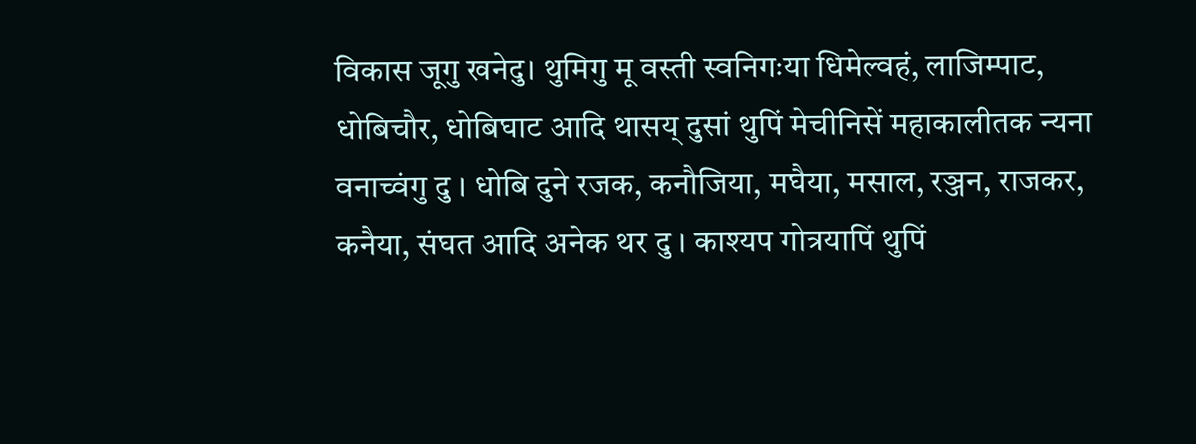विकास जूगु खनेदु। थुमिगु मू वस्ती स्वनिगःया धिमेल्वहं, लाजिम्पाट, धोबिचौर, धोबिघाट आदि थासय् दुसां थुपिं मेचीनिसें महाकालीतक न्यना वनाच्वंगु दु । धोबि दुने रजक, कनौजिया, मघैया, मसाल, रञ्जन, राजकर, कनैया, संघत आदि अनेक थर दु । काश्यप गोत्रयापिं थुपिं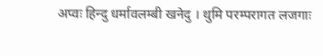अप्वः हिन्दु धर्मावलम्बी खनेदु । थुमि परम्परागत लजगाः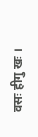वसः हीगु खः ।